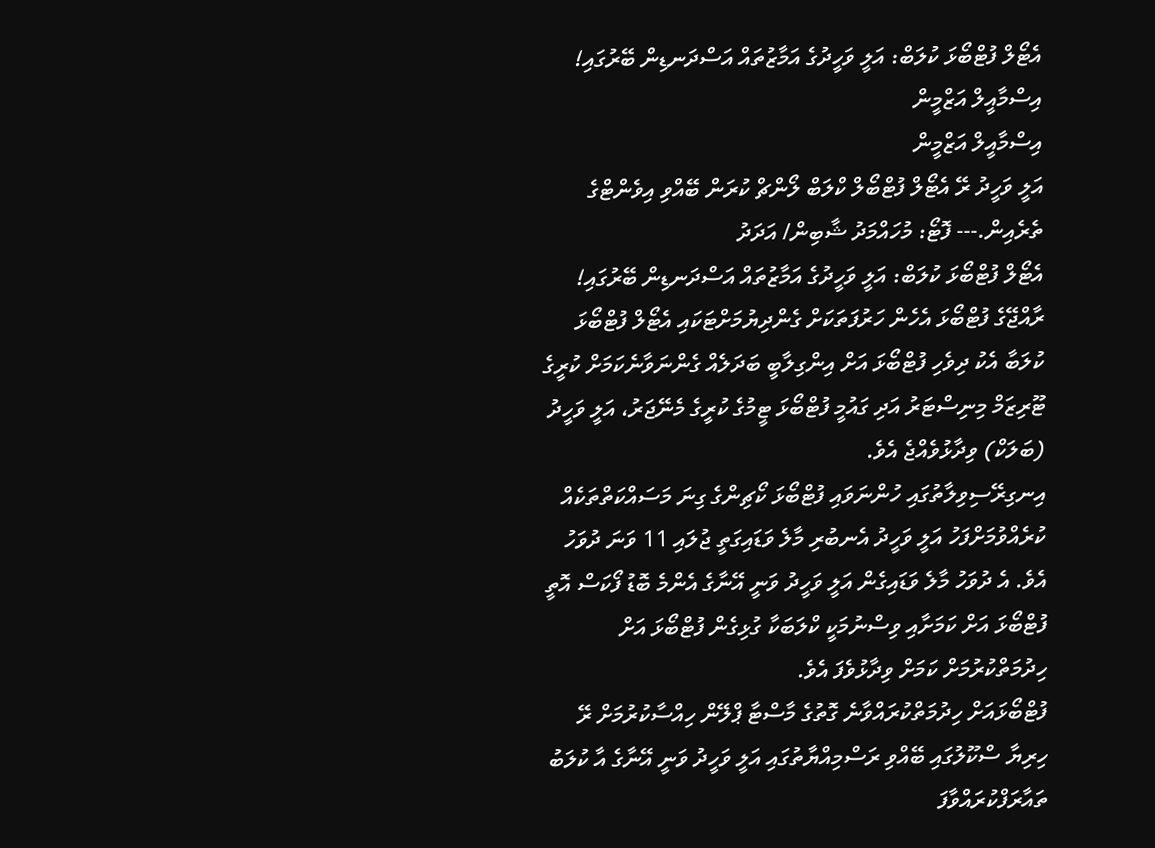އެޓޯލް ފުޓްބޯޅަ ކުލަބް: އަލީ ވަހީދުގެ އަމާޒުތައް އަސްދަނޑިން ބޭރުގައި!
އިސްމާއީލް އަޒްމީން
އިސްމާއީލް އަޒްމީން
އަލީ ވަހީދު ރޭ އެޓޯލް ފުޓްބޯލް ކްލަބް ލޯންޗް ކުރަން ބޭއްވި އިވެންޓްގެ ތެރެއިން.--- ފޮޓޯ: މުހައްމަދު ޝާބިން/ އަދަދު
އެޓޯލް ފުޓްބޯޅަ ކުލަބް: އަލީ ވަހީދުގެ އަމާޒުތައް އަސްދަނޑިން ބޭރުގައި!
ރާއްޖޭގެ ފުޓްބޯޅަ އެހެން ހަރުފަތަކަށް ގެންދިޔުމަށްޓަކައި އެޓޯލް ފުޓްބޯޅަ ކުލަބާ އެކު ދިވެހި ފުޓްބޯޅަ އަށް އިންގިލާބީ ބަދަލެއް ގެންނަވާނެކަމަށް ކުރީގެ ޓޫރިޒަމް މިނިސްޓަރު އަދި ގައުމީ ފުޓްބޯޅަ ޓީމުގެ ކުރީގެ މެނޭޖަރު، އަލީ ވަހީދު (ބަލަކް) ވިދާޅުވެއްޖެ އެވެ.
އިނގިރޭސިވިލާތުގައި ހުންނަވައި ފުޓްބޯޅަ ކޯޗިންގެ ގިނަ މަސައްކަތްތަކެއް ކުރެއްވުމަށްފަހު އަލީ ވަހީދު އެނބުރި މާލެ ވަޑައިގަތީ ޖުލައި 11 ވަނަ ދުވަހު އެވެ. އެ ދުވަހު މާލެ ވަޑައިގެން އަލީ ވަހީދު ވަނީ އޭނާގެ އެންމެ ބޮޑު ފޯކަސް އޮތީ ފުޓްބޯޅަ އަށް ކަމަށާއި ވިސްނުމަކީ ކްލަބަކާ ގުޅިގެން ފުޓްބޯޅަ އަށް ހިދުމަތްކުރުމަށް ކަމަށް ވިދާޅުވެފަ އެވެ.
ފުޓްބޯޅައަށް ހިދުމަތްކުރައްވާނެ ގޮތުގެ މާސްޓާ ޕްލޭން ހިއްސާކުރުމަށް ރޭ ހިރިޔާ ސްކޫލުގައި ބޭއްވި ރަސްމިއްޔާތުގައި އަލީ ވަހީދު ވަނީ އޭނާގެ އާ ކުލަބު ތައާރަފްކުރައްވާފަ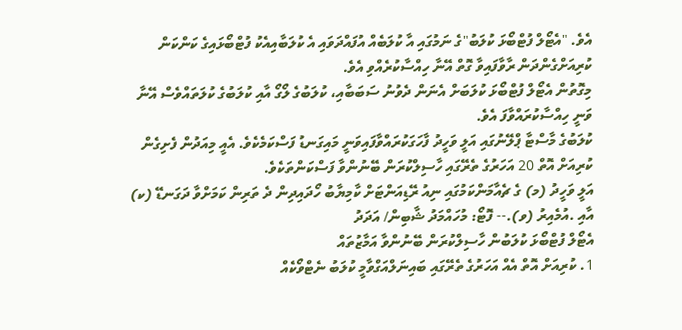އެވެ. "އެޓޯލް ފުޓްބޯޅަ ކުލަބު"ގެ ނަމުގައި އާ ކުލަބެއް އުފައްދަވައި އެ ކުލަބާއިއެކު ފުޓްބޯޅައިގެ ކަންކަން ކުރިއަށްގެންދަން ރާވާފައިވާ ގޮތް އޭނާ ހިއްސާކުރެއްވި އެވެ.
މިގޮތުން އެޓޯލް ފުޓްބޯޅަ ކުލަބަށް އެނަން ދެވުނު ސަބަބާއި، ކުލަބުގެ ލޯގޯ އާއި ކުލަބުގެ ކުލަތައްވެސް އޭނާ ވަނީ ހިއްސާކުރައްވާފަ އެވެ.
ކުލަބުގެ މާސްޓާ ޕްލޭނުގައި އަލީ ވަހީދު ފާހަގަކުރައްވާފައިވަނީ މައިގަނޑު ފަސްކަމެކެވެ. އެއީ މިއަދުން ފެށިގެން ކުރިއަށް އޮތް 20 އަހަރުގެ ތެރޭގައި ހާސިލްކުރަން ބޭނުންވާ ފަސްކަންތަކެވެ.
އަލީ ވަހީދު (މ) ގެ ޗެއާމަންކަމުގައި ނިއު ރޭޑިއަންޓަށް ކާމިޔާބު ހޯދައިދިން ދެ ތަރިން ކަމަށްވާ ދަގަނޑޭ (ކ) އާއި .އުމެއިރު (ވ).-- ފޮޓޯ: މުހައްމަދު ޝާބިން/ އަދަދު
އެޓޯލް ފުޓްބޯޅަ ކުލަބުން ހާސިލްކުރަން ބޭނުންވާ އަމާޒުތައް
1. ކުރިއަށް އޮތް އެއް އަހަރުގެ ތެރޭގައި ބައިނަލްއަގްވާމީ ކުލަބު ނެޓްވޯކެއް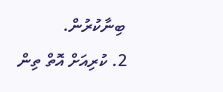ބިނާކުރުން.
2. ކުރިއަށް އޮތް ތިން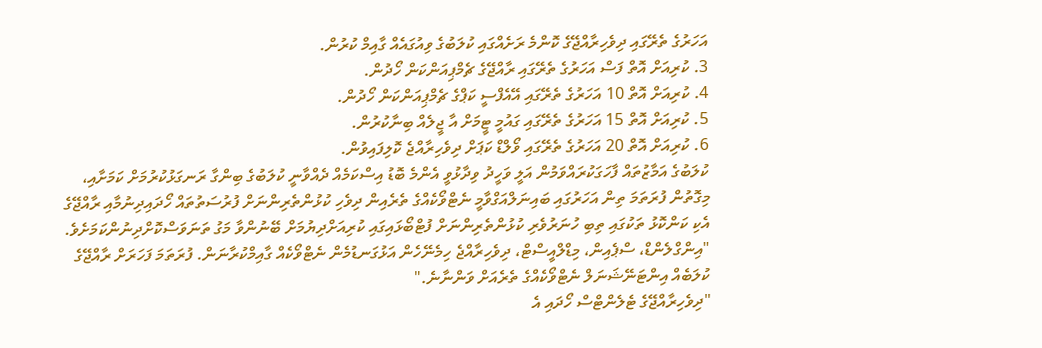އަހަރުގެ ތެރޭގައި ދިވެހިރާއްޖޭގެ ކޮންމެ ރަށެއްގައި ކުލަބުގެ ވިއުގައެއް ގާއިމް ކުރުން.
3. ކުރިއަށް އޮތް ފަސް އަހަރުގެ ތެރޭގައި ރާއްޖޭގެ ޗެމްޕިއަންކަން ހޯދުން.
4. ކުރިއަށް އޮތް 10 އަހަރުގެ ތެރޭގައި އޭއެފްސީ ކަޕްގެ ޗެމްޕިއަންކަން ހޯދުން.
5. ކުރިއަށް އޮތް 15 އަހަރުގެ ތެރޭގައި ގައުމީ ޓީމަށް އާ ޖީލެއް ބިނާކުރުން.
6. ކުރިއަށް އޮތް 20 އަހަރުގެ ތެރޭގައި ވޯލްޑް ކަޕަށް ދިވެހިރާއްޖެ ކޮލިފައިވުން.
ކުލަބުގެ އަމާޒުތައް ފާހަގަކުރައްވަމުން އަލީ ވަހީދު ވިދާޅުވީ އެންމެ ބޮޑު އިސްކަމެއް ދެއްވާނީ ކުލަބުގެ ބިންގާ ރަނގަޅުކުރުމަށް ކަމަށާއި، މިގޮތުން ފުރަތަމަ ތިން އަހަރުގައި ބައިނަލްއަގްވާމީ ނެޓްވޯކެއްގެ ތެރެއިން ދިވެހި ކުޅުންތެރިންނަށް ފުރުސަތުތައް ހޯދައިދިނުމާއި ރާއްޖޭގެ އެކި ކަންކޮޅު ތަކުގައި ތިބި ހުނަރުވެރި ކުޅުންތެރިންނަށް ފުޓްބޯޅައިގައި ކުރިއަށްދިޔުމަށް ބޭނުންވާ މަގު ތަނަވަސްކޮށްދިނުންކަމަށެވެ.
"އިންގްލެންޑް، ސްޕެއިން، މިޑްލްއީސްޓް، ދިވެހިރާއްޖެ ހިމެނޭހެން އަޅުގަނޑުމެން ނެޓްވޯކެއް ގާއިމްކުރާނަން. ފުރަތަމަ ފަހަރަށް ރާއްޖޭގެ ކުލަބެއް އިންޓަނޭޝަނަލް ނެޓްވޯކެއްގެ ތެރެއަށް ވަންނާނެ."
"ދިވެހިރާއްޖޭގެ ޓެލެންޓްސް ހޯދައި އެ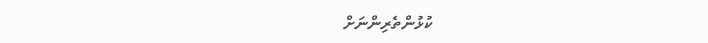ކުޅުންތެރިންނަށް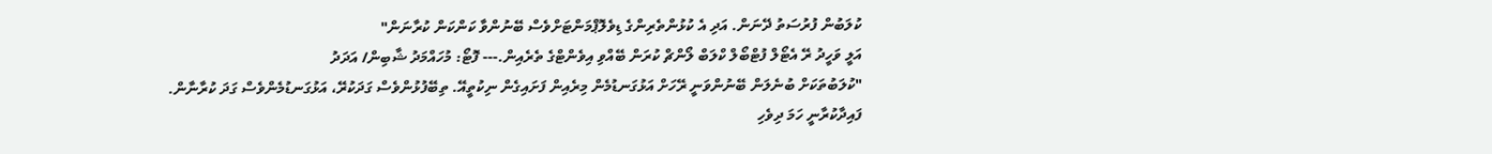ކުލަބުން ފުރުސަތު ދޭނަން. އަދި އެ ކުޅުންތެރިންގެ ޑިވެލޮޕްމަންޓަށްވެސް ބޭނުންވާ ކަންކަން ކުރާނަން"
އަލީ ވަހީދު ރޭ އެޓޯލް ފުޓްބޯލް ކްލަބް ލޯންޗް ކުރަން ބޭއްވި އިވެންޓްގެ ތެރެއިން.--- ފޮޓޯ: މުހައްމަދު ޝާބިން/ އަދަދު
"ކުލަބުތަކަށް ބުނެލަން ބޭނުންވަނީ ރޭހަށް އަޅުގަނޑުމެން މިރެއިން ފަށައިގެން ނިކުތީއޭ. ތިބޭފުޅުންވެސް ގަދަކުރޭ، އަޅުގަނޑުމެންވެސް ގަދަ ކުރާނާން. ފައިދާކުރާނީ ހަމަ ދިވެހި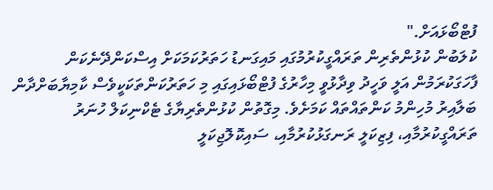ފުޓްބޯޅައަށް."
ކުލަބުން ކުޅުންތެރިން ތަރައްގީކުރުމުގައި މައިގަނޑު ހަތަރުކަމަކަށް އިސްކަންދޭނެކަން ފާހަގަކުރަމުން އަލީ ވަހީދު ވިދާޅުވީ މިހާރުގެ ފުޓްބޯޅައިގައި މި ހަތަރުކަންތަކަކީވެސް ކާމިޔާބަށްދާން ބަލާއިރު މުހިންމު ކަންތައްތައް ކަމަށެވެ. މިގޮތުން ކުޅުންތެރިޔާގެ ޓެކްނިކަލް ހުނަރު ތަރައްގީކުރުމާއި، ފިޒިކަލީ ރަނގަޅުކުރުމާއި، ސައިކޮލޮޖިކަލީ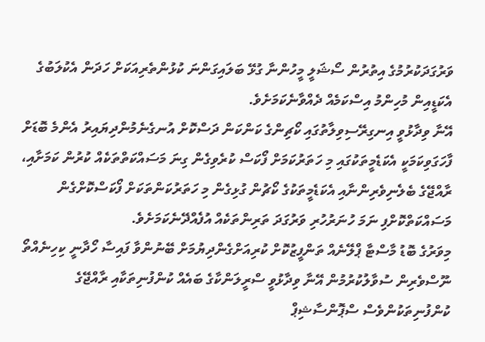ވަރުގަދަކުރުމުގެ އިތުރުން ސޯޝަލީ މީހުންނާ ގުޅޭ ބަލައިގަންނަ ކުޅުންތެރިއަކަށް ހަދަން އެކުލަބުގެ އެކަޑީއިން މުހިންމު އިސްކަމެއް ދެއްވާނެކަމަށެވެ.
އޭނާ ވިދާޅުވީ އިނގިރޭސިވިލާތުގައި ކޯޗިންގެ ކަންކަން ދަސްކޮށް އުނގެނެމުންދިޔައިރު އެންމެ ބޮޑަށް ފާހަގަވިކަމަކީ އެކަޑެމީތަކުގައި މި ހަތަރުކަމަށް ފޯކަސް ކުރެވިގެން ގިނަ މަސައްކަތްތަކެއް ކުރުން ކަމަށާއި، ރާއްޖޭގެ ބެލެނިވެރިންނާއި އެކަޑެމީތަކުގެ ކޯޗުން ގުޅިގެން މި ހަތަރުކަންތަކަށް ފޯކަސްކޮށްގެން މަސައްކަތްކޮށްފި ނަމަ ހުނަރުހުރި ވަރުގަދަ ތަރިންތަކެއް އުފެއްދޭނެކަމަށެވެ.
މިވަރުގެ ބޮޑު މާސްޓާ ޕްލޭނެއް ތަންފީޒުކޮށް ކުރިއަށްގެންދިޔުމަށް ބޭނުންވާ ފައިސާ ހޯދާނީ ކިހިނެއްތޯ ނޫސްވެރިން ސުވާލުކުރުމުން އޭނާ ވިދާޅުވީ ސްރީލަންކާގެ ބައެއް ކުންފުނިތަކާއި ރާއްޖޭގެ ކުންފުނިތަކުންވެސް ސްޕޮންސާޝިޕް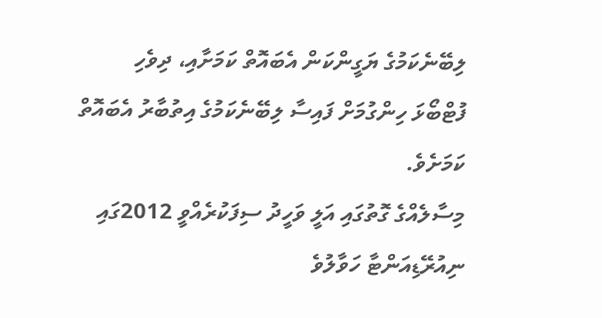ލިބޭނެކަމުގެ ޔަގީންކަން އެބައޮތް ކަމަށާއި، ދިވެހި ފުޓްބޯޅަ ހިންގުމަށް ފައިސާ ލިބޭނެކަމުގެ އިތުބާރު އެބައޮތް ކަމަށެވެ.
މިސާލެއްގެ ގޮތުގައި އަލީ ވަހީދު ސިފަކުރެއްވީ 2012ގައި ނިއުރޭޑިއަންޓާ ހަވާލުވެ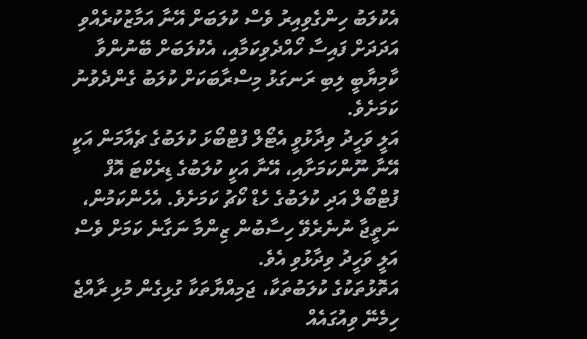އެކުލަބު ހިންގެވިއިރު ވެސް ކުލަބަށް އޭނާ އަމާޒުކުރެއްވި އަދަދަށް ފައިސާ ހޯއްދެވިކަމާއި، އެކުލަބަށް ބޭނުންވާ ކާމިޔާބީ ލިބި ރަނގަޅު މިސްރާބަކަށް ކުލަބު ގެންދެވުނު ކަމަށެވެ.
އަލީ ވަހީދު ވިދާޅުވީ އެޓޯލް ފުޓްބޯޅަ ކުލަބުގެ ޗެއާމަން އަކީ އޭނާ ނޫންކަމަށާއި، އޭނާ އަކީ ކުލަބުގެ ޑިރެކްޓަ އޮފް ފުޓްބޯލް އަދި ކުލަބުގެ ހެޑް ކޯޗު ކަމަށެވެ. އެހެންކަމުން، ނަތީޖާ ނުނެރެވޭ ހިސާބުން ޒިންމާ ނަގާނެ ކަމަށް ވެސް އަލީ ވަހީދު ވިދާޅުވި އެވެ.
އަތޮޅުތަކުގެ ކުލަބުތަކާ، ޖަމިއްޔާތަކާ ގުޅިގެން މުޅި ރާއްޖެ ހިމެނޭ ވިއުގައެއް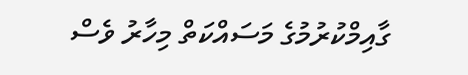ގާއިމްކުރުމުގެ މަސައްކަތް މިހާރު ވެސް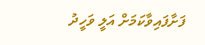ފަށާފައިވާކަމަށް އަލީ ވަހީދު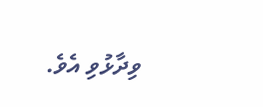ވިދާޅުވި އެވެ.